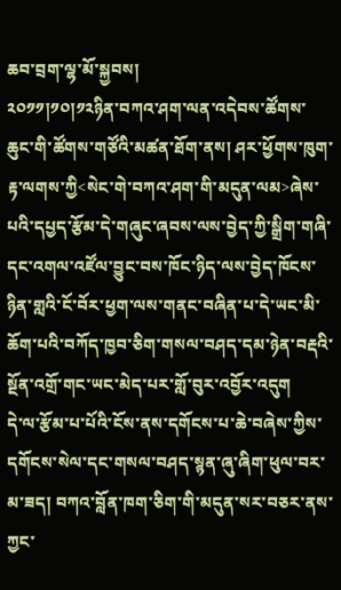ཆབ་བྲག་ལྷ་མོ་སྐྱབས།
༢༠༡༡།༡༠།༡༢ཉིན་བཀའ་ཤག་ལན་འདེབས་ཚོགས་ཆུང་གི་ཚོགས་གཙོའི་མཚན་ཐོག་ནས། ཤར་ཕྱོགས་ཁུག་རྟ་ལགས་ཀྱི<སེང་གེ་བཀའ་ཤག་གི་མདུན་ལམ>ཞེས་པའི་དཔྱད་རྩོམ་དེ་གཞུང་ཞབས་ལས་བྱེད་ཀྱི་སྒྲིག་གཞི་དང་འགལ་འཛོལ་བྱུང་བས་ཁོང་ཉིད་ལས་བྱེད་ཁོངས་ཉིན་གླའི་ངོ་བོར་ཕྱག་ལས་གནང་བཞིན་པ་དེ་ཡང་མི་ཆོག་པའི་བཀོད་ཁྱབ་ཅིག་གསལ་བཤད་དམ་ཉེན་བརྡའི་སྔོན་འགྲོ་གང་ཡང་མེད་པར་གློ་བུར་འབྱོར་འདུག
དེ་ལ་རྩོམ་པ་པོའི་ངོས་ནས་དགོངས་པ་ཆེ་བཞེས་ཀྱིས་དགོངས་སེལ་དང་གསལ་བཤད་སྙན་ཞུ་ཞིག་ཕུལ་བར་མ་ཟད། བཀའ་བློན་ཁག་ཅིག་གི་མདུན་སར་བཅར་ནས་ཀྱང་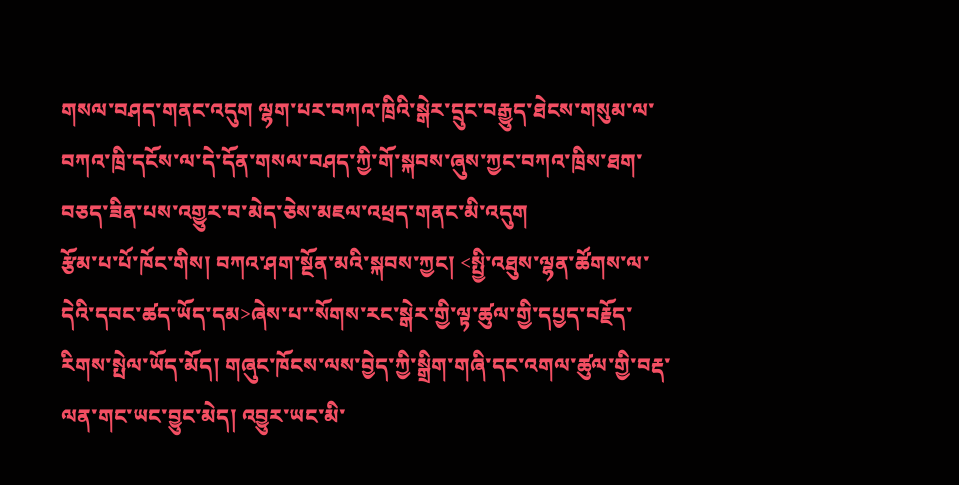གསལ་བཤད་གནང་འདུག ལྷག་པར་བཀའ་ཁྲིའི་སྒེར་དྲུང་བརྒྱུད་ཐེངས་གསུམ་ལ་བཀའ་ཁྲི་དངོས་ལ་དེ་དོན་གསལ་བཤད་ཀྱི་གོ་སྐབས་ཞུས་ཀྱང་བཀའ་ཁྲིས་ཐག་བཅད་ཟིན་པས་འགྱུར་བ་མེད་ཅེས་མཇལ་འཕྲད་གནང་མི་འདུག
རྩོམ་པ་པོ་ཁོང་གིས། བཀའ་ཤག་སྔོན་མའི་སྐབས་ཀྱང། <སྤྱི་འཐུས་ལྷན་ཚོགས་ལ་དེའི་དབང་ཚད་ཡོད་དམ>ཞེས་པ་་སོགས་རང་སྒེར་གྱི་ལྟ་ཚུལ་གྱི་དཔྱད་བརྗོད་རིགས་སྤེལ་ཡོད་མོད། གཞུང་ཁོངས་ལས་བྱེད་ཀྱི་སྒྲིག་གཞི་དང་འགལ་ཚུལ་གྱི་བརྡ་ལན་གང་ཡང་བྱུང་མེད། འབྱུར་ཡང་མི་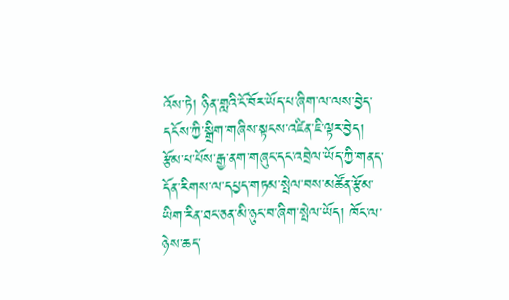འོས་ཏེ། ཉིན་གླའི་ངོ་བོར་ཡོད་པ་ཞིག་ལ་ལས་བྱེད་དངོས་ཀྱི་སྒྲིག་གཞིས་སྟངས་འཛིན་ཇི་ལྟར་བྱེད།
རྩོམ་པ་པོས་རྒྱ་ནག་གཞུང་དང་འབྲེལ་ཡོད་ཀྱི་གནད་དོན་རིགས་ལ་དཔྱད་གཏམ་སྤེལ་བས་མཚོན་རྩོམ་ཡིག་རིན་ཐང་ཅན་མི་ཉུང་བ་ཞིག་སྤེལ་ཡོད། ཁོང་ལ་ཉེས་ཆད་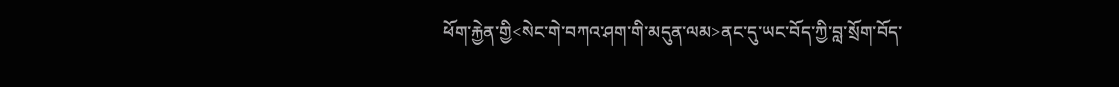ཕོག་རྐྱེན་གྱི<སེང་གེ་བཀའ་ཤག་གི་མདུན་ལམ>ནང་དུ་ཡང་བོད་ཀྱི་བླ་སྲོག་བོད་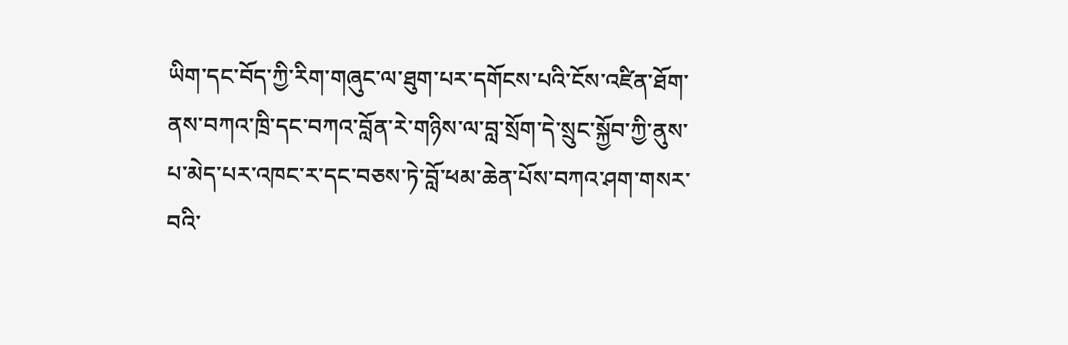ཡིག་དང་བོད་ཀྱི་རིག་གཞུང་ལ་ཐུག་པར་དགོངས་པའི་ངོས་འཛིན་ཐོག་ནས་བཀའ་ཁྲི་དང་བཀའ་བློན་རེ་གཉིས་ལ་བླ་སྲོག་དེ་སྲུང་སྐྱོབ་ཀྱི་ནུས་པ་མེད་པར་འཁང་ར་དང་བཅས་ཏེ་བློ་ཕམ་ཆེན་པོས་བཀའ་ཤག་གསར་བའི་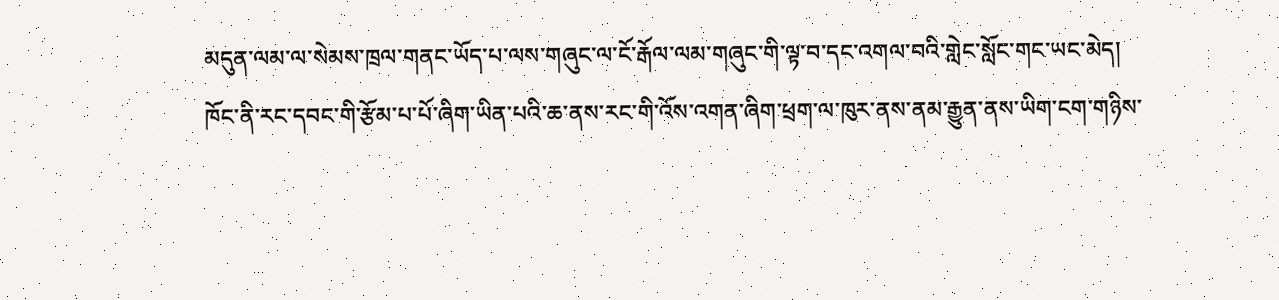མདུན་ལམ་ལ་སེམས་ཁྲལ་གནང་ཡོད་པ་ལས་གཞུང་ལ་ངོ་རྒོལ་ལམ་གཞུང་གི་ལྟ་བ་དང་འགལ་བའི་གླེང་སློང་གང་ཡང་མེད།
ཁོང་ནི་རང་དབང་གི་རྩོམ་པ་པོ་ཞིག་ཡིན་པའི་ཆ་ནས་རང་གི་འོས་འགན་ཞིག་ཕྲག་ལ་ཁུར་ནས་ནམ་རྒྱུན་ནས་ཡིག་ངག་གཉིས་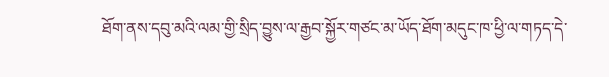ཐོག་ནས་དབུ་མའི་ལམ་གྱི་སྲིད་བྱུས་ལ་རྒྱབ་སྐྱོར་གཙང་མ་ཡོད་ཐོག་མདུང་ཁ་ཕྱི་ལ་གཏད་དེ་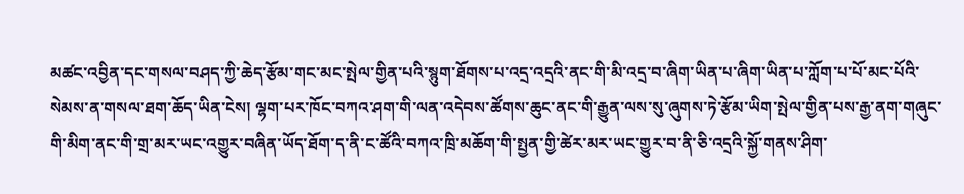མཚང་འབྱིན་དང་གསལ་བཤད་ཀྱི་ཆེད་རྩོམ་གང་མང་སྤེལ་གྱིན་པའི་སྙུག་ཐོགས་པ་འདྲ་འདྲའི་ནང་གི་མི་འདྲ་བ་ཞིག་ཡིན་པ་ཞིག་ཡིན་པ་ཀློག་པ་པོ་མང་པོའི་སེམས་ན་གསལ་ཐག་ཆོད་ཡིན་ངེས། ལྷག་པར་ཁོང་བཀའ་ཤག་གི་ལན་འདེབས་ཚོགས་ཆུང་ནང་གི་རྒྱུན་ལས་སུ་ཞུགས་ཏེ་རྩོམ་ཡིག་སྤེལ་གྱིན་པས་རྒྱ་ནག་གཞུང་གི་མིག་ནང་གི་གྲ་མར་ཡང་འགྱུར་བཞིན་ཡོད་ཐོག་ད་ནི་ང་ཚོའི་བཀའ་ཁྲི་མཆོག་གི་སྤྱན་གྱི་ཚེར་མར་ཡང་གྱུར་བ་ནི་ཅི་འདྲའི་སྐྱོ་གནས་ཤིག་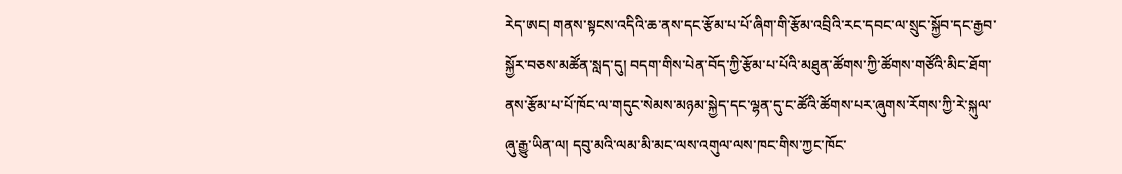རེད་ཨང། གནས་སྟངས་འདིའི་ཆ་ནས་དང་རྩོམ་པ་པོ་ཞིག་གི་རྩོམ་འབྲིའི་རང་དབང་ལ་སྲུང་སྐྱོབ་དང་རྒྱབ་སྐྱོར་བཅས་མཚོན་སླད་དུ། བདག་གིས་པེན་བོད་ཀྱི་རྩོམ་པ་པོའི་མཐུན་ཚོགས་ཀྱི་ཚོགས་གཙོའི་མིང་ཐོག་ནས་རྩོམ་པ་པོ་ཁོང་ལ་གདུང་སེམས་མཉམ་སྐྱེད་དང་ལྷན་དུ་ང་ཚོའི་ཚོགས་པར་ཞུགས་རོགས་ཀྱི་རེ་སྐུལ་ཞུ་རྒྱུ་ཡིན་ལ། དབུ་མའི་ལམ་མི་མང་ལས་འགུལ་ལས་ཁང་གིས་ཀྱང་ཁོང་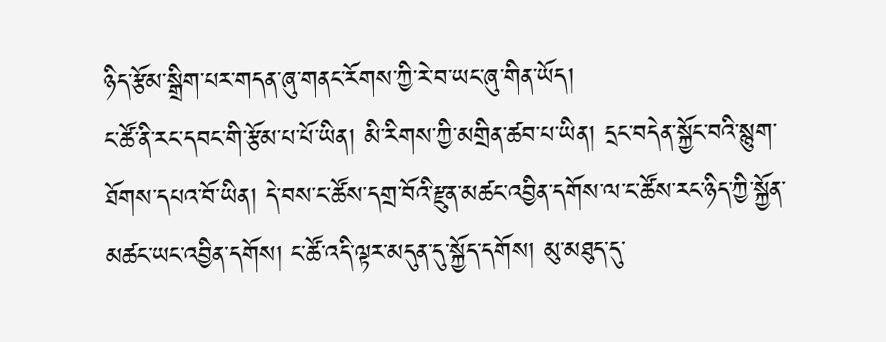ཉིད་རྩོམ་སྒྲིག་པར་གདན་ཞུ་གནང་རོགས་ཀྱི་རེ་བ་ཡང་ཞུ་གིན་ཡོད།
ང་ཚོ་ནི་རང་དབང་གི་རྩོམ་པ་པོ་ཡིན། མི་རིགས་ཀྱི་མགྲིན་ཚབ་པ་ཡིན། དྲང་བདེན་སྐྱོང་བའི་སྙུག་ཐོགས་དཔའ་བོ་ཡིན། དེ་བས་ང་ཚོས་དགྲ་བོའི་རྫུན་མཚང་འབྱིན་དགོས་ལ་ང་ཚོས་རང་ཉིད་ཀྱི་སྐྱོན་མཚང་ཡང་འབྱིན་དགོས། ང་ཚོ་འདི་ལྟར་མདུན་དུ་སྐྱོད་དགོས། མུ་མཐུད་དུ་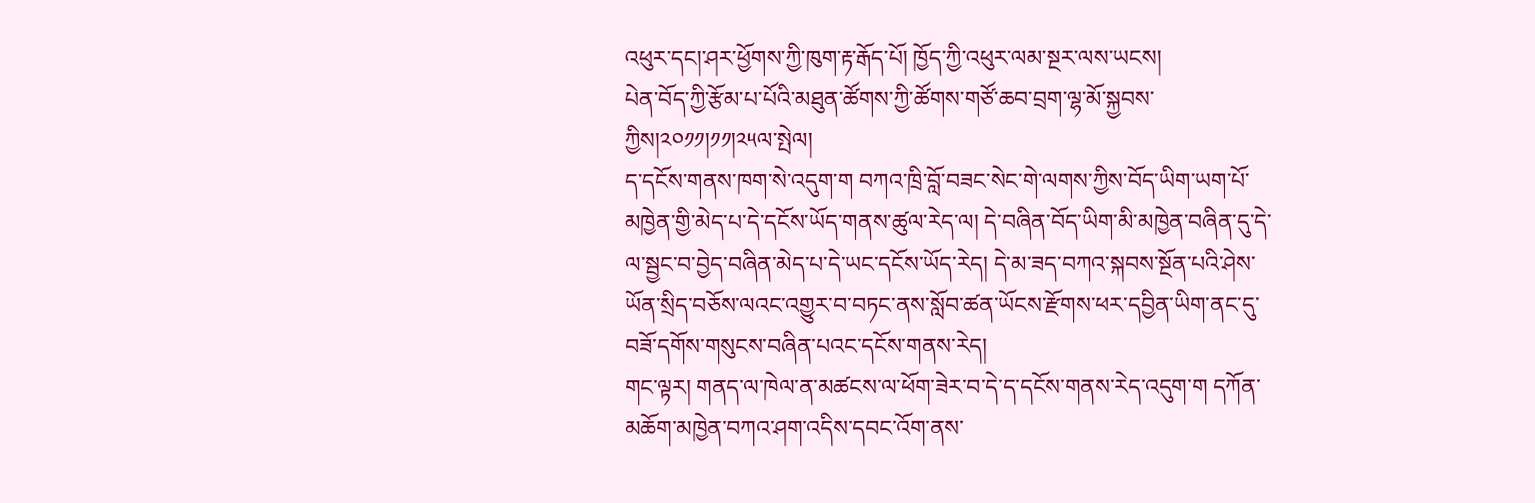འཕུར་དང།་ཤར་ཕྱོགས་ཀྱི་ཁུག་རྟ་རྒོད་པོ། ཁྱོད་ཀྱི་འཕུར་ལམ་སྔར་ལས་ཡངས།
པེན་བོད་ཀྱི་རྩོམ་པ་པོའི་མཐུན་ཚོགས་ཀྱི་ཚོགས་གཙོ་ཆབ་བྲག་ལྷ་མོ་སྐྱབས་ཀྱིས།༢༠༡༡།༡༡།༢༥ལ་སྤེལ།
ད་དངོས་གནས་ཁག་སེ་འདུག་ག བཀའ་ཁྲི་བློ་བཟང་སེང་གེ་ལགས་ཀྱིས་བོད་ཡིག་ཡག་པོ་མཁྱེན་གྱི་མེད་པ་དེ་དངོས་ཡོད་གནས་ཚུལ་རེད་ལ། དེ་བཞིན་བོད་ཡིག་མི་མཁྱེན་བཞིན་དུ་དེ་ལ་སྦྱང་བ་བྱེད་བཞིན་མེད་པ་དེ་ཡང་དངོས་ཡོད་རེད། དེ་མ་ཟད་བཀའ་སྐབས་སྔོན་པའི་ཤེས་ཡོན་སྲིད་བཅོས་ལའང་འགྱུར་བ་བཏང་ནས་སློབ་ཚན་ཡོངས་རྫོགས་ཕར་དབྱིན་ཡིག་ནང་དུ་བཟོ་དགོས་གསུངས་བཞིན་པའང་དངོས་གནས་རེད།
གང་ལྟར། གནད་ལ་ཁེལ་ན་མཚངས་ལ་ཕོག་ཟེར་བ་དེ་ད་དངོས་གནས་རེད་འདུག་ག དཀོན་མཆོག་མཁྱེན་བཀའ་ཤག་འདིས་དབང་འོག་ནས་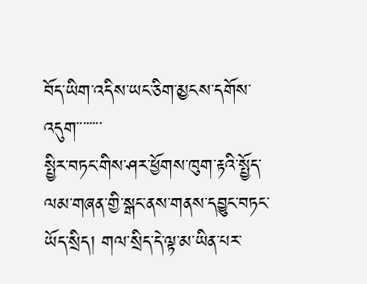བོད་ཡིག་འདིས་ཡང་ཅིག་མྱངས་དགོས་འདུག་་་་་་་་
སྤྱིར་བཏང་གིས་ཤར་ཕྱོགས་ཁུག་རྟའི་སྤྱོད་ལམ་གཞན་གྱི་སྒང་ནས་གནས་དབྱུང་བཏང་ཡོད་སྲིད། གལ་སྲིད་དེ་ལྟ་མ་ཡིན་པར་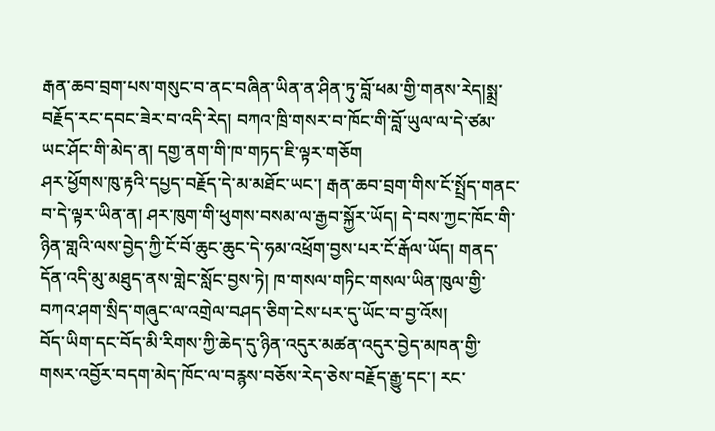རྒན་ཆབ་བྲག་པས་གསུང་བ་ནང་བཞིན་ཡིན་ན་ཤིན་ཏུ་བློ་ཕམ་གྱི་གནས་རེད།སྨྲ་བརྗོད་རང་དབང་ཟེར་བ་འདི་རེད། བཀའ་ཁྲི་གསར་བ་ཁོང་གི་བློ་ཡུལ་ལ་དེ་ཙམ་ཡང་ཤོང་གི་མེད་ན། དགྱ་ནག་གི་ཁ་གཏད་ཇི་ལྟར་གཅོག
ཤར་ཕྱོགས་ཁུ་རྟའི་དཔྱད་བརྗོད་དེ་མ་མཐོང་ཡང་། རྒན་ཆབ་བྲག་གིས་ངོ་སྤྲོད་གནང་བ་དེ་ལྟར་ཡིན་ན། ཤར་ཁུག་གི་ཕུགས་བསམ་ལ་རྒྱབ་སྐྱོར་ཡོད། དེ་བས་ཀྱང་ཁོང་གི་ཉིན་གླའི་ལས་བྱེད་ཀྱི་ངོ་བོ་ཆུང་ཆུང་དེ་ཧམ་འཕྲོག་བྱས་པར་ངོ་རྒོལ་ཡོད། གནད་དོན་འདི་མུ་མཐུད་ནས་གླེང་སློང་བྱས་ཏེ། ཁ་གསལ་གཏིང་གསལ་ཡིན་ཁུལ་གྱི་བཀའ་ཤག་སྲིད་གཞུང་ལ་འགྲེལ་བཤད་ཅིག་ངེས་པར་དུ་ཡོང་བ་བྱ་འོས།
བོད་ཡིག་དང་བོད་མི་རིགས་ཀྱི་ཆེད་དུ་ཉིན་འདུར་མཚན་འདུར་བྱེད་མཁན་གྱི་གསར་འབྱོར་བདག་མེད་ཁོང་ལ་བརྙས་བཅོས་རེད་ཅེས་བརྗོད་རྒྱུ་དང་། རང་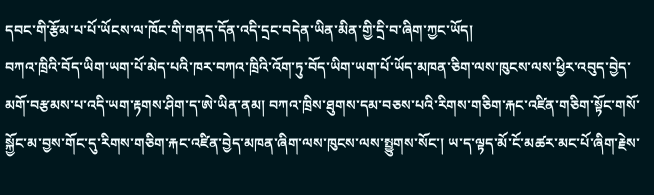དབང་གི་རྩོམ་པ་པོ་ཡོངས་ལ་ཁོང་གི་གནད་དོན་འདི་དྲང་བདེན་ཡིན་མིན་གྱི་དྲི་བ་ཞིག་ཀྱང་ཡོད།
བཀའ་ཁྲིའི་བོད་ཡིག་ཡག་པོ་མེད་པའི་ཁར་བཀའ་ཁྲིའི་འོག་ཏུ་བོད་ཡིག་ཡག་པོ་ཡོད་མཁན་ཅིག་ལས་ཁུངས་ལས་ཕྱིར་འབུད་བྱེད་མགོ་བརྩམས་པ་འདི་ཡག་རྟགས་ཤིག་ད་ཨེ་ཡིན་ནམ། བཀའ་ཁྲིས་ཐུགས་དམ་བཅས་པའི་རིགས་གཅིག་རྐང་འཛིན་གཅིག་སྟོང་གསོ་སྐྱོང་མ་བྱས་གོང་དུ་རིགས་གཅིག་རྐང་འཛིན་བྱེད་མཁན་ཞིག་ལས་ཁུངས་ལས་སྤྱུགས་སོང་། ཡ་ད་ལྟད་མོ་ངོ་མཚར་མང་པོ་ཞིག་རྗེས་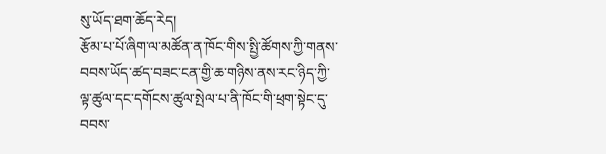སུ་ཡོད་ཐག་ཆོད་རེད།
རྩོམ་པ་པོ་ཞིག་ལ་མཚོན་ན་ཁོང་གིས་སྤྱི་ཚོགས་ཀྱི་གནས་བབས་ཡོད་ཚད་བཟང་ངན་གྱི་ཆ་གཉིས་ནས་རང་ཉིད་ཀྱི་ལྟ་ཚུལ་དང་དགོངས་ཚུལ་སྤེལ་པ་ནི་ཁོང་གི་ཕྲག་སྟེང་དུ་བབས་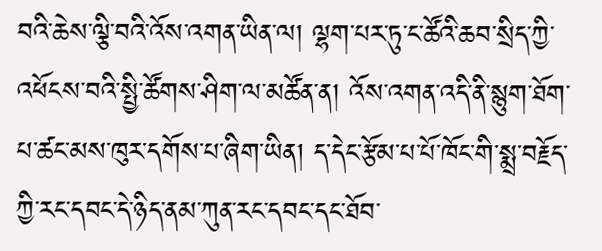བའི་ཆེས་ལྕི་བའི་འོས་འགན་ཡིན་ལ། ལྷག་པར་ཏུ་ང་ཚོའི་ཆབ་སྲིད་ཀྱི་འཕོངས་བའི་སྤྱི་ཚོགས་ཤིག་ལ་མཚོན་ན། འོས་འགན་འདི་ནི་སྙུག་ཐོག་པ་ཚང་མས་ཁུར་དགོས་པ་ཞིག་ཡིན། ད་དེང་རྩོམ་པ་པོ་ཁོང་གི་སྨྲ་བརྗོད་ཀྱི་རང་དབང་དེ་ཉིད་ནམ་ཀུན་རང་དབང་དང་ཐོབ་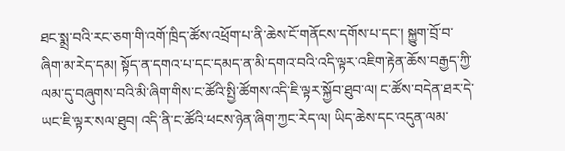ཐང་སྨྲ་བའི་རང་ཅག་གི་འགོ་ཁྲིད་ཚོས་འཕྲོག་པ་ནི་ཆེས་ངོ་གནོངས་དགོས་པ་དང་། སྐྱུག་བྲོ་བ་ཞིག་མ་རེད་དམ། སྟོད་ན་དགའ་པ་དང་དམད་ན་མི་དགའ་བའི་འདི་ལྟར་འཇིག་རྟེན་ཆོས་བརྒྱད་ཀྱི་ལམ་དུ་བཞུགས་བའི་མི་ཞིག་གིས་ང་ཚོའི་སྤྱི་ཚོགས་འདི་ཇི་ལྟར་སྐྱོབ་ཐུབ་ལ། ང་ཚོས་བདེན་ཐར་དེ་ཡང་ཇི་ལྟར་སལ་ཐུབ། འདི་ནི་ང་ཚོའི་ཕངས་ཉེན་ཞིག་ཀྱང་རེད་ལ། ཡིད་ཆེས་དང་འདུན་ལམ་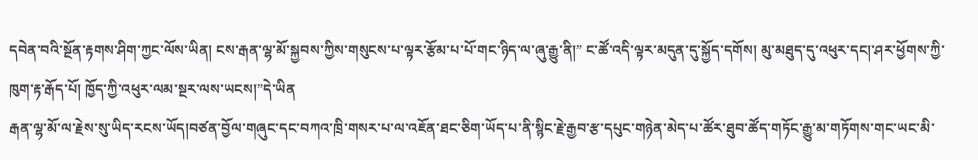དབེན་བའི་སྔོན་རྟགས་ཤིག་ཀྱང་ལོས་ཡིན། ངས་རྒན་ལྷ་མོ་སྐྱབས་ཀྱིས་གསུངས་པ་ལྟར་རྩོམ་པ་པོ་གང་ཉིད་ལ་ཞུ་རྒྱུ་ནི།” ང་ཚོ་འདི་ལྟར་མདུན་དུ་སྐྱོད་དགོས། མུ་མཐུད་དུ་འཕུར་དང།་ཤར་ཕྱོགས་ཀྱི་ཁུག་རྟ་རྒོད་པོ། ཁྱོད་ཀྱི་འཕུར་ལམ་སྔར་ལས་ཡངས།”དེ་ཡིན
རྒན་ལྷ་མོ་ལ་རྗེས་སུ་ཡིད་རངས་ཡོད།བཙན་བྱོལ་གཞུང་དང་བཀའ་ཁྲི་གསར་པ་ལ་འཇོན་ཐང་ཅིག་ཡོད་པ་ནི་སྙིང་རྗེ་རྒྱབ་རྩ་དཔུང་གཉེན་མེད་པ་ཚོར་ཐུབ་ཚོད་གཏོང་རྒྱུ་མ་གཏོགས་གང་ཡང་མི་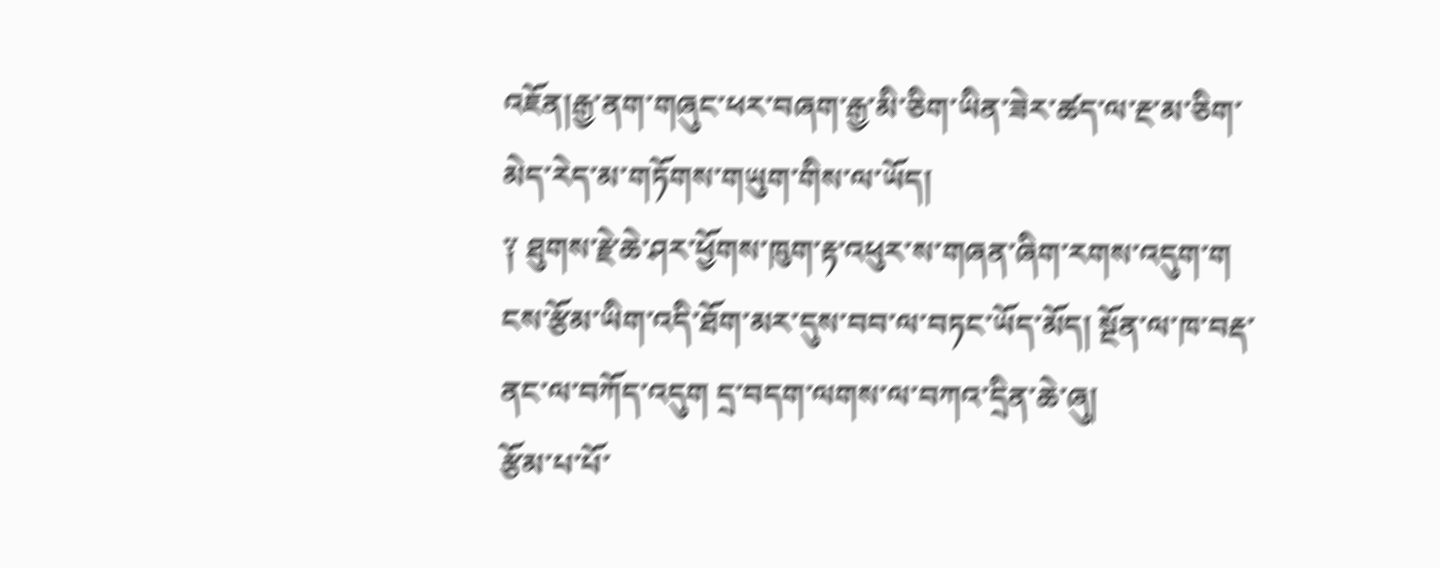འཇོན།རྒྱ་ནག་གཞུང་ཕར་བཞག་རྒྱ་མི་ཅིག་ཡིན་ཟེར་ཚད་ལ་རྔ་མ་ཅིག་མེད་རེད་མ་གཏོགས་གཡུག་གིས་ལ་ཡོད།
༑ ཐུགས་རྗེ་ཆེ་ཤར་ཕྱོགས་ཁུག་རྟ་འཕུར་ས་གཞན་ཞིག་རགས་འདུག་ག
ངས་རྩོམ་ཡིག་འདི་ཐོག་མར་དུས་བབ་ལ་བཏང་ཡོད་མོད། སྔོན་ལ་ཁ་བརྡ་ནང་ལ་བཀོད་འདུག དྲ་བདག་ལགས་ལ་བཀའ་དྲིན་ཆེ་ཞུ།
རྩོམ་པ་པོ་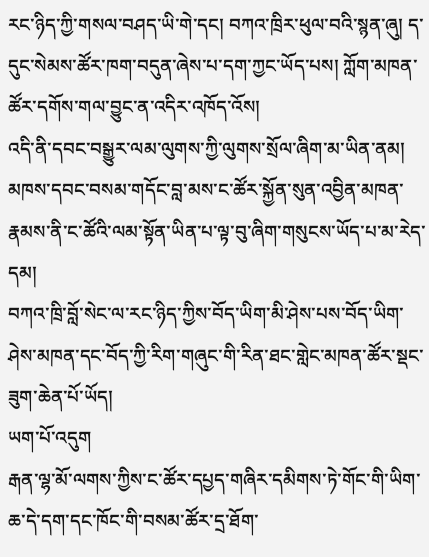རང་ཉིད་ཀྱི་གསལ་བཤད་ཡི་གེ་དང། བཀའ་ཁྲིར་ཕུལ་བའི་སྙན་ཞུ། ད་དུང་སེམས་ཚོར་ཁག་བདུན་ཞེས་པ་དག་ཀྱང་ཡོད་པས། ཀློག་མཁན་ཚོར་དགོས་གལ་བྱུང་ན་འདིར་འཁོད་འོས།
འདི་ནི་དབང་བསྒྱུར་ལམ་ལུགས་ཀྱི་ལུགས་སྲོལ་ཞིག་མ་ཡིན་ནམ། མཁས་དབང་བསམ་གདོང་བླ་མས་ང་ཚོར་སྐྱོན་སུན་འབྱིན་མཁན་རྣམས་ནི་ང་ཚོའི་ལམ་སྟོན་ཡིན་པ་ལྟ་བུ་ཞིག་གསུངས་ཡོད་པ་མ་རེད་དམ།
བཀའ་ཁྲི་བློ་སེང་ལ་རང་ཉིད་ཀྱིས་བོད་ཡིག་མི་ཤེས་པས་བོད་ཡིག་ཤེས་མཁན་དང་བོད་ཀྱི་རིག་གཞུང་གི་རིན་ཐང་གླེང་མཁན་ཚོར་སྡང་ཟུག་ཆེན་པོ་ཡོད།
ཡག་པོ་འདུག
རྒན་ལྷ་མོ་ལགས་ཀྱིས་ང་ཚོར་དཔྱད་གཞིར་དམིགས་ཏེ་གོང་གི་ཡིག་ཆ་དེ་དག་དང་ཁོང་གི་བསམ་ཚོར་དྲ་ཐོག་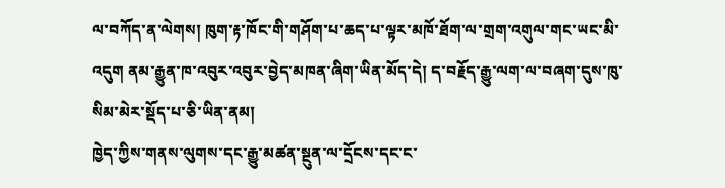ལ་བཀོད་ན་ལེགས། ཁུག་རྟ་ཁོང་གི་གཤོག་པ་ཆད་པ་ལྟར་མཁོ་ཐོག་ལ་གྲག་འགུལ་གང་ཡང་མི་འདུག ནམ་རྒྱུན་ཁ་འབུར་འབུར་བྱེད་མཁན་ཞིག་ཡིན་མོད་དེ། ད་བརྗོད་རྒྱུ་ལག་ལ་བཞག་དུས་ཁུ་སིམ་མེར་སྡོད་པ་ཅི་ཡིན་ནམ།
ཁྱེད་ཀྱིས་གནས་ལུགས་དང་རྒྱུ་མཚན་སྔུན་ལ་དྲོངས་དང་ང་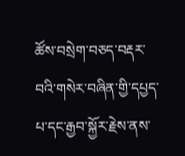ཚོས་བསྲེག་བཅད་བརྡར་བའི་གསེར་བཞིན་གྱི་དཔྱད་པ་དང་རྒྱབ་སྐྱོར་རྗེས་ནས་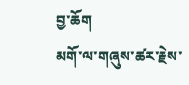བྱ་ཆོག
མགོ་ལ་གཞུས་ཚར་རྗེས་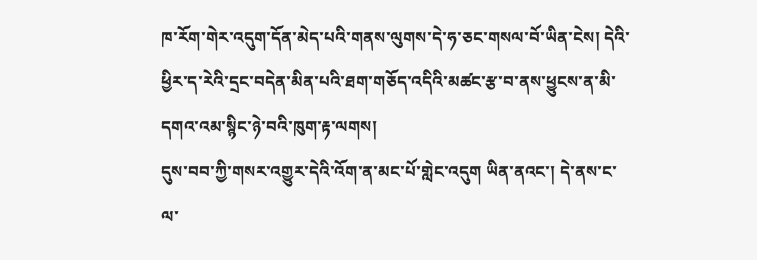ཁ་རོག་གེར་འདུག་དོན་མེད་པའི་གནས་ལུགས་དེ་ཧ་ཅང་གསལ་བོ་ཡིན་ངེས། དེའི་ཕྱིར་ད་རེའི་དྲང་བདེན་མིན་པའི་ཐག་གཅོད་འདིའི་མཚང་རྩ་བ་ནས་ཕྱུངས་ན་མི་དགའ་འམ་སྙིང་ཉེ་བའི་ཁུག་རྟ་ལགས།
དུས་བབ་ཀྱི་གསར་འགྱུར་དེའི་འོག་ན་མང་པོ་གླེང་འདུག ཡིན་ནའང་། དེ་ནས་ང་ལ་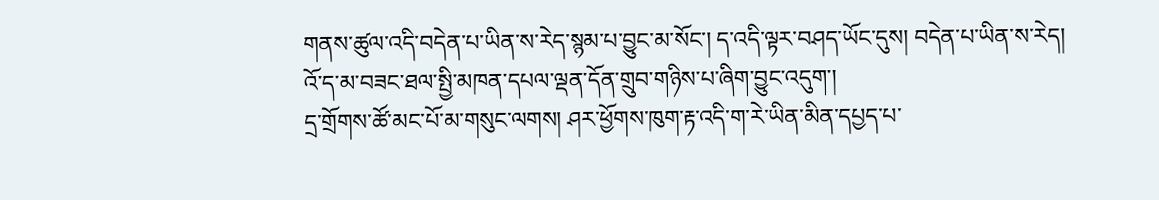གནས་ཚུལ་འདི་བདེན་པ་ཡིན་ས་རེད་སྙམ་པ་བྱུང་མ་སོང་། ད་འདི་ལྟར་བཤད་ཡོང་དུས། བདེན་པ་ཡིན་ས་རེད།
འོ་ད་མ་བཟང་ཐལ་སྤྱི་མཁན་དཔལ་ལྡན་དོན་གྲུབ་གཉིས་པ་ཞིག་བྱུང་འདུག་།
དྲ་གྲོགས་ཚོ་མང་པོ་མ་གསུང་ལགས། ཤར་ཕྱོགས་ཁུག་རྟ་འདི་ག་རེ་ཡིན་མིན་དཔྱད་པ་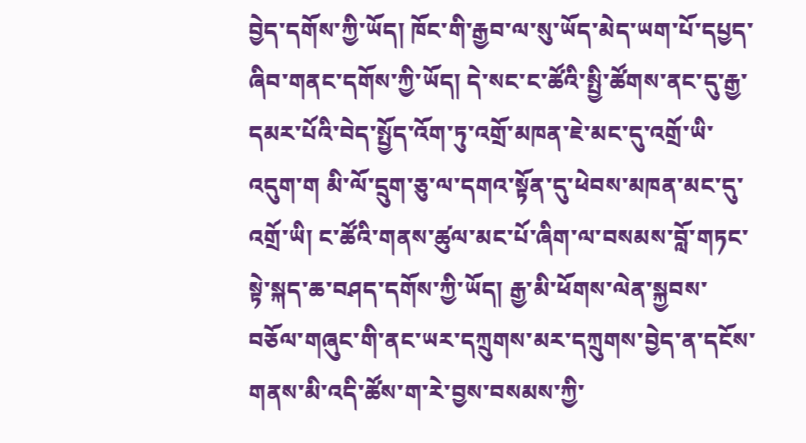བྱེད་དགོས་ཀྱི་ཡོད། ཁོང་གི་རྒྱབ་ལ་སུ་ཡོད་མེད་ཡག་པོ་དཔྱད་ཞིབ་གནང་དགོས་ཀྱི་ཡོད། དེ་སང་ང་ཚོའི་སྤྱི་ཚོགས་ནང་དུ་རྒྱ་དམར་པོའི་བེད་སྤྱོད་འོག་ཏུ་འགྲོ་མཁན་ཇེ་མང་དུ་འགྲོ་ཡི་འདུག་ག མི་ལོ་དྲུག་ཅུ་ལ་དགའ་སྟོན་དུ་ཕེབས་མཁན་མང་དུ་འགྲོ་ཡི། ང་ཚོའི་གནས་ཚུལ་མང་པོ་ཞིག་ལ་བསམས་བློ་གཏང་སྟེ་སྐད་ཆ་བཤད་དགོས་ཀྱི་ཡོད། རྒྱ་མི་ཕོགས་ལེན་སྐྱབས་བཅོལ་གཞུང་གི་ནང་ཡར་དཀྲུགས་མར་དཀྲུགས་བྱེད་ན་དངོས་གནས་མི་འདི་ཚོས་ག་རེ་བྱས་བསམས་ཀྱི་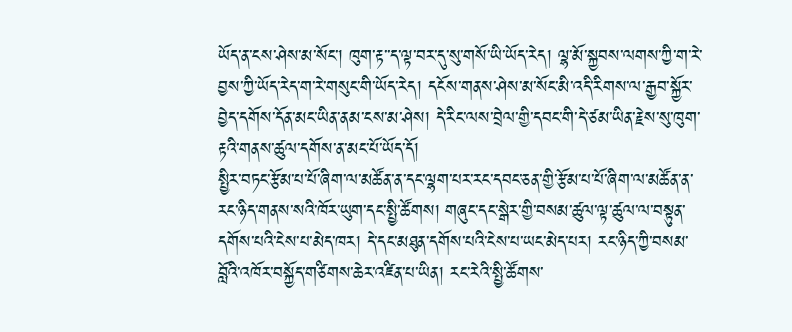ཡོད་ན་ངས་ཤེས་མ་སོང་། ཁུག་རྟ་་ད་ལྟ་བར་དུ་སུ་གསོ་ཡི་ཡོད་རེད། ལྷ་མོ་སྐྱབས་ལགས་ཀྱི་ག་རེ་བྱས་ཀྱི་ཡོད་རེད་ག་རེ་གསུང་གི་ཡོད་རེད། དངོས་གནས་ཤེས་མ་སོང་མི་འདི་རིགས་ལ་རྒྱབ་སྐྱོར་བྱེད་དགོས་དོན་མང་ཡིན་ནམ་ངས་མ་ཤེས། དེ་རིང་ལས་བྲེལ་གྱི་དབང་གི་དེ་ཙམ་ཡིན་རྗེས་སུ་ཁུག་རྟའི་གནས་ཚུལ་དགོས་ན་མང་པོ་ཡོད་དོ།
སྤྱིར་བཏང་རྩོམ་པ་པོ་ཞིག་ལ་མཚོན་ན་དང་ལྷག་པར་རང་དབང་ཅན་གྱི་རྩོམ་པ་པོ་ཞིག་ལ་མཚོན་ན་རང་ཉིད་གནས་སའི་ཁོར་ཡུག་དང་སྤྱི་ཚོགས། གཞུང་དང་སྒེར་གྱི་བསམ་ཚུལ་ལྟ་ཚུལ་ལ་བསྟུན་དགོས་པའི་ངེས་པ་མེད་ཁར། དེ་དང་མཐུན་དགོས་པའི་ངེས་པ་ཡང་མེད་པར། རང་ཉིད་ཀྱི་བསམ་བློའི་འཁོར་བསྐྱོད་གཙིགས་ཆེར་འཛིན་པ་ཡིན། རང་རེའི་སྤྱི་ཚོགས་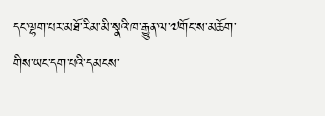དང་ལྷག་པར་མཐོ་རིམ་མི་སྣའི་ཁ་རྒྱུན་ལ་༧གོང་ས་མཆོག་གིས་ཡང་དག་པའི་དམངས་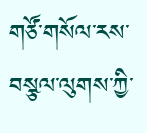གཙོ་གསོལ་རས་བསྩལ་ལུགས་ཀྱི་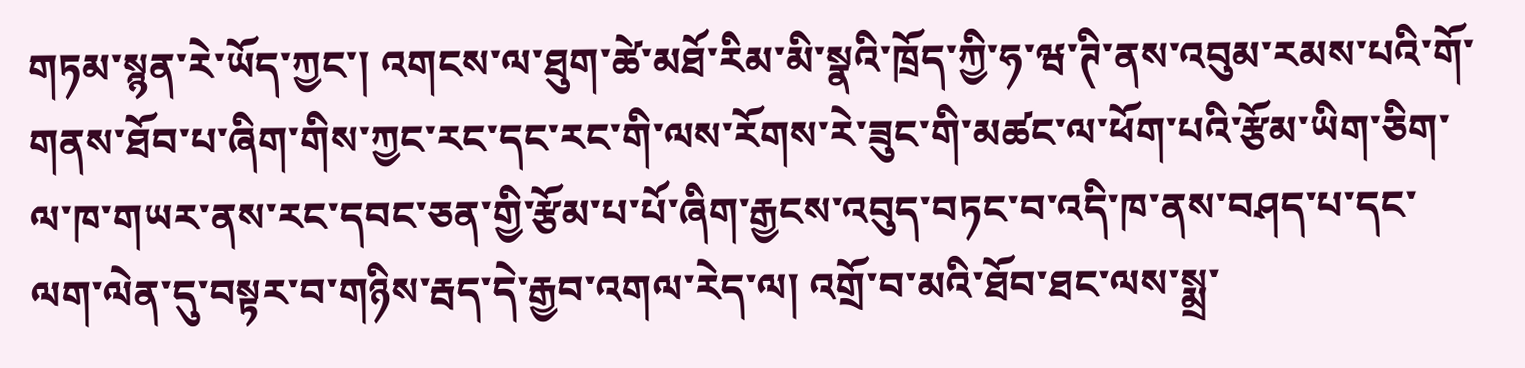གཏམ་སྙན་རེ་ཡོད་ཀྱང་། འགངས་ལ་ཐུག་ཚེ་མཐོ་རིམ་མི་སྣའི་ཁྲོད་ཀྱི་ཧ་ཝ་ཊི་ནས་འབུམ་རམས་པའི་གོ་གནས་ཐོབ་པ་ཞིག་གིས་ཀྱང་རང་དང་རང་གི་ལས་རོགས་རེ་ཟུང་གི་མཚང་ལ་ཕོག་པའི་རྩོམ་ཡིག་ཅིག་ལ་ཁ་གཡར་ནས་རང་དབང་ཅན་གྱི་རྩོམ་པ་པོ་ཞིག་རྒྱངས་འབུད་བཏང་བ་འདི་ཁ་ནས་བཤད་པ་དང་ལག་ལེན་དུ་བསྟར་བ་གཉིས་རྦད་དེ་རྒྱབ་འགལ་རེད་ལ། འགྲོ་བ་མའི་ཐོབ་ཐང་ལས་སྨྲ་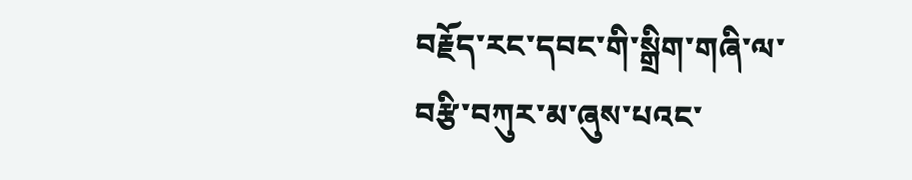བརྗོད་རང་དབང་གི་སྒྲིག་གཞི་ལ་བརྩི་བཀུར་མ་ཞུས་པའང་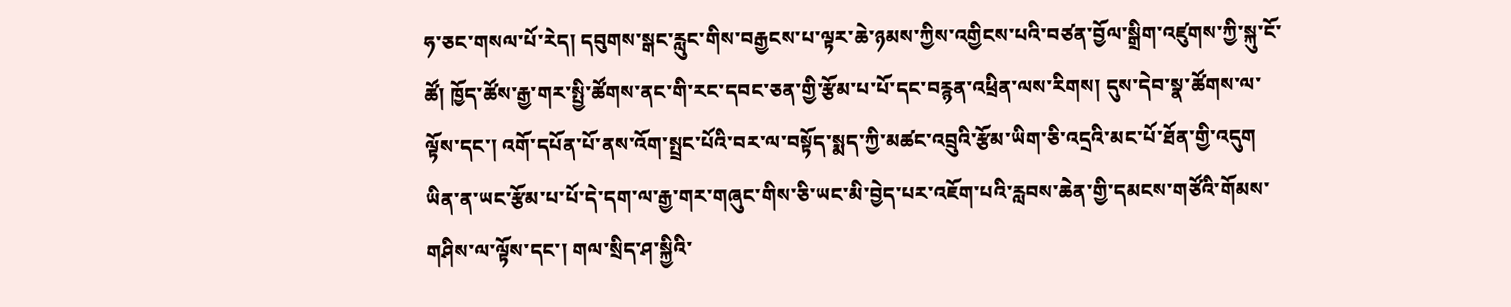ཧ་ཅང་གསལ་པོ་རེད། དབུགས་སྒང་རླུང་གིས་བརྒྱངས་པ་ལྟར་ཆེ་ཉམས་ཀྱིས་འགྱིངས་པའི་བཙན་བྱོལ་སྒྲིག་འཛུགས་ཀྱི་སྐུ་ངོ་ཚོ། ཁྱོད་ཚོས་རྒྱ་གར་སྤྱི་ཚོགས་ནང་གི་རང་དབང་ཅན་གྱི་རྩོམ་པ་པོ་དང་བརྙན་འཕྲིན་ལས་རིགས། དུས་དེབ་སྣ་ཚོགས་ལ་ལྟོས་དང་། འགོ་དཔོན་པོ་ནས་འོག་སྤྲང་པོའི་བར་ལ་བསྟོད་སྨད་ཀྱི་མཚང་འབྲུའི་རྩོམ་ཡིག་ཅི་འདྲའི་མང་པོ་ཐོན་གྱི་འདུག ཡིན་ན་ཡང་རྩོམ་པ་པོ་དེ་དག་ལ་རྒྱ་གར་གཞུང་གིས་ཅི་ཡང་མི་བྱེད་པར་འཇོག་པའི་རླབས་ཆེན་གྱི་དམངས་གཙོའི་གོམས་གཤིས་ལ་ལྟོས་དང་། གལ་སྲིད་ཤ་སྐྱིའི་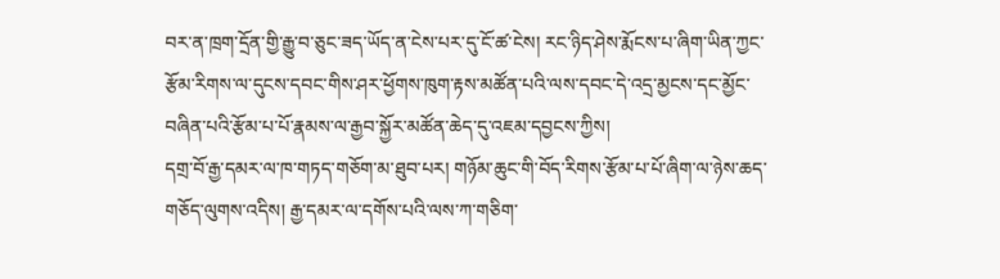བར་ན་ཁྲག་དྲོན་གྱི་རྒྱུ་བ་ཅུང་ཟད་ཡོད་ན་ངེས་པར་དུ་ངོ་ཚ་ངེས། རང་ཉིད་ཤེས་རྨོངས་པ་ཞིག་ཡིན་ཀྱང་རྩོམ་རིགས་ལ་དུངས་དབང་གིས་ཤར་ཕྱོགས་ཁུག་རྟས་མཚོན་པའི་ལས་དབང་དེ་འདྲ་མྱངས་དང་མྱོང་བཞིན་པའི་རྩོམ་པ་པོ་རྣམས་ལ་རྒྱབ་སྐྱོར་མཚོན་ཆེད་དུ་འཇམ་དབྱངས་ཀྱིས།
དགྲ་བོ་རྒྱ་དམར་ལ་ཁ་གཏད་གཅོག་མ་ཐུབ་པར། གཉོམ་ཆུང་གི་བོད་རིགས་རྩོམ་པ་པོ་ཞིག་ལ་ཉེས་ཆད་གཅོད་ལུགས་འདིས། རྒྱ་དམར་ལ་དགོས་པའི་ལས་ཀ་གཅིག་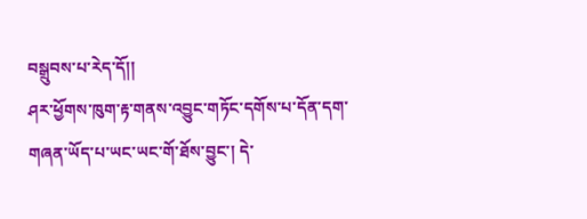བསྒྲུབས་པ་རེད་དོ།།
ཤར་ཕྱོགས་ཁུག་རྟ་གནས་འབྱུང་གཏོང་དགོས་པ་དོན་དག་གཞན་ཡོད་པ་ཡང་ཡང་གོ་ཐོས་བྱུང་། དེ་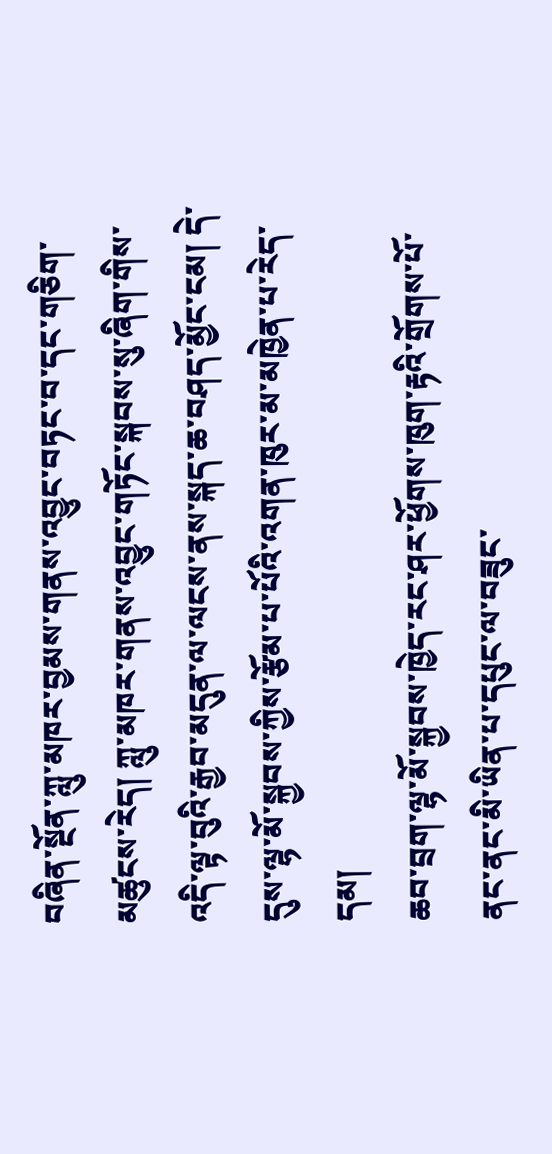བཞིན་སྔོན་ཀླུ་མཁར་བྱམས་གནས་འབྱུང་བཏང་བ་དང་གཅིག་མཚུངས་རེད། ཀླུ་མཁར་གནས་འབྱུང་གཏོང་སྐབས་སུ་ཞིག་གིས་འདི་ལྟ་བུའི་རྒྱབ་མདུན་ལ་ལངས་ནས་སྐད་ཆ་བཤད་མྱོང་ངམ། དེ་དུས་ལྷ་མོ་སྐྱབས་ཀྱིས་རྩོམ་པ་པོའི་འགན་ཁུར་མ་མཁྱེན་པ་རེད་དམ།
ཆབ་བྲག་ལྷ་མོ་སྐྱབས་ཁྱེད་རང་ཤར་ཕྱོགས་ཁུག་རྟའི་གྲོགས་པོ་ནང་ནང་མི་ཡིན་པ་དཔུང་ལ་བཟུང་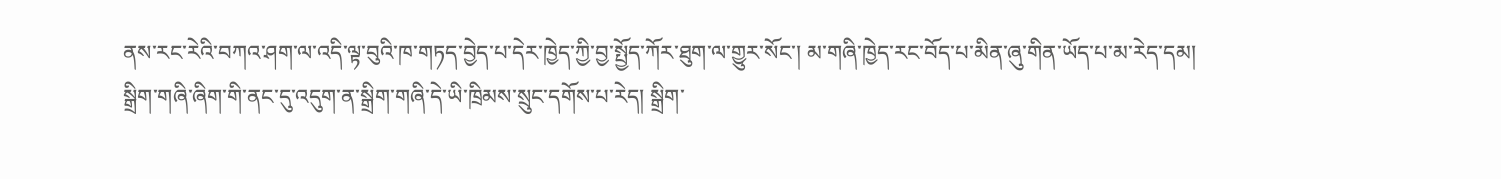ནས་རང་རེའི་བཀའ་ཤག་ལ་འདི་ལྟ་བུའི་ཁ་གཏད་བྱེད་པ་དེར་ཁྱེད་ཀྱི་བྱ་སྤྱོད་ཀོར་ཐུག་ལ་གྱུར་སོང་། མ་གཞི་ཁྱེད་རང་བོད་པ་མིན་ཞུ་གིན་ཡོད་པ་མ་རེད་དམ།
སྒྲིག་གཞི་ཞིག་གི་ནང་དུ་འདུག་ན་སྒྲིག་གཞི་དེ་ཡི་ཁྲིམས་སྲུང་དགོས་པ་རེད། སྒྲིག་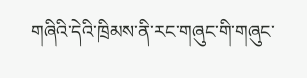གཞིའི་དེའི་ཁྲིམས་ནི་རང་གཞུང་གི་གཞུང་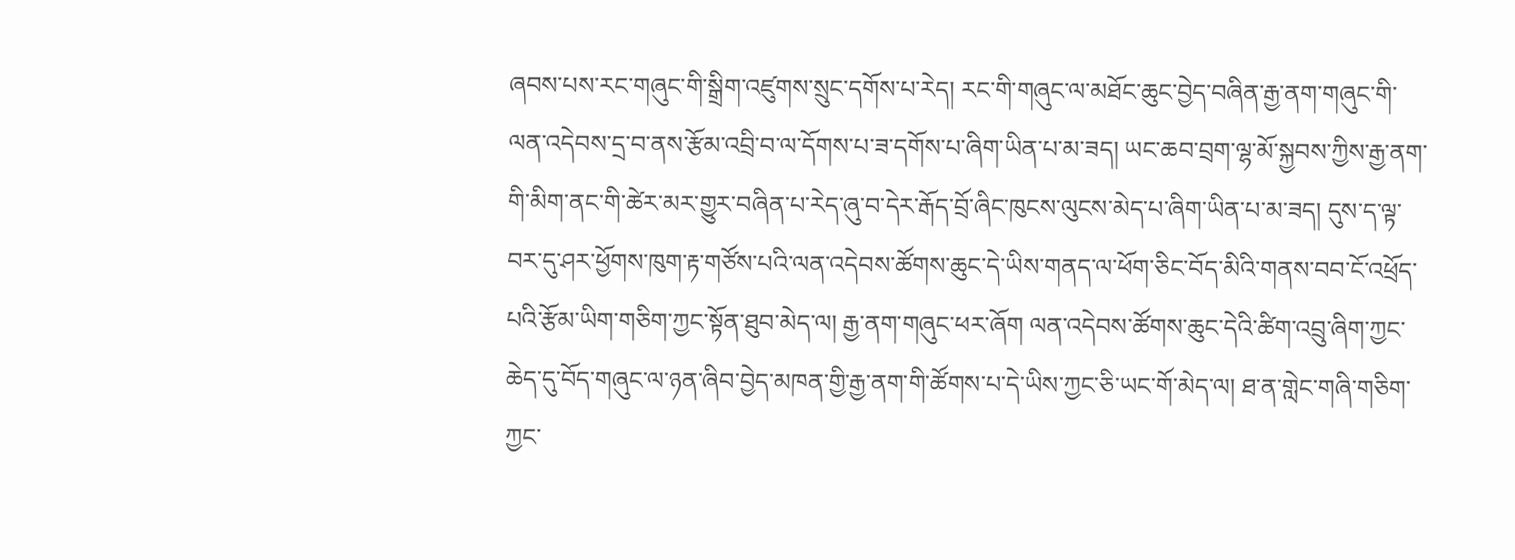ཞབས་པས་རང་གཞུང་གི་སྒྲིག་འཛུགས་སྲུང་དགོས་པ་རེད། རང་གི་གཞུང་ལ་མཐོང་ཆུང་བྱེད་བཞིན་རྒྱ་ནག་གཞུང་གི་ལན་འདེབས་དྲ་བ་ནས་རྩོམ་འབྲི་བ་ལ་དོགས་པ་ཟ་དགོས་པ་ཞིག་ཡིན་པ་མ་ཟད། ཡང་ཆབ་བྲག་ལྷ་མོ་སྐྱབས་ཀྱིས་རྒྱ་ནག་གི་མིག་ནང་གི་ཚེར་མར་གྱུར་བཞིན་པ་རེད་ཞུ་བ་དེར་རྒོད་བྲོ་ཞིང་ཁུངས་ལུངས་མེད་པ་ཞིག་ཡིན་པ་མ་ཟད། དུས་ད་ལྟ་བར་དུ་ཤར་ཕྱོགས་ཁུག་རྟ་གཙོས་པའི་ལན་འདེབས་ཚོགས་ཆུང་དེ་ཡིས་གནད་ལ་ཕོག་ཅིང་བོད་མིའི་གནས་བབ་ངོ་འཕྲོད་པའི་རྩོམ་ཡིག་གཅིག་ཀྱང་སྟོན་ཐུབ་མེད་ལ། རྒྱ་ནག་གཞུང་ཕར་ཞོག ལན་འདེབས་ཚོགས་ཆུང་དེའི་ཚིག་འབྲུ་ཞིག་ཀྱང་ཆེད་དུ་བོད་གཞུང་ལ་ཉན་ཞིབ་བྱེད་མཁན་གྱི་རྒྱ་ནག་གི་ཚོགས་པ་དེ་ཡིས་ཀྱང་ཅི་ཡང་གོ་མེད་ལ། ཐ་ན་གླེང་གཞི་གཅིག་ཀྱང་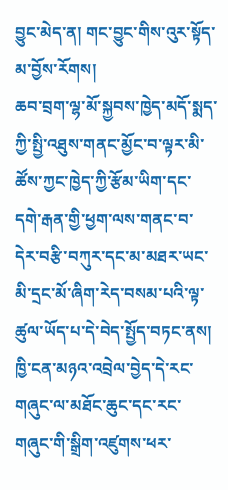བྱུང་མེད་ན། གང་བྱུང་གིས་འུར་སྟོད་མ་བྱོས་རོགས།
ཆབ་བྲག་ལྷ་མོ་སྐྱབས་ཁྱེད་མདོ་སྨད་ཀྱི་སྤྱི་འཐུས་གནང་མྱོང་བ་ལྟར་མི་ཚོས་ཀྱང་ཁྱེད་ཀྱི་རྩོམ་ཡིག་དང་དགེ་རྒན་གྱི་ཕྱག་ལས་གནང་བ་དེར་བརྩི་བཀུར་དང་མ་མཐར་ཡང་མི་དྲང་མོ་ཞིག་རེད་བསམ་པའི་ལྟ་ཚུལ་ཡོད་པ་དེ་བེད་སྤྱོད་བཏང་ནས། ཁྱི་ངན་མཉའ་འབྲེལ་བྱེད་དེ་རང་གཞུང་ལ་མཐོང་ཆུང་དང་རང་གཞུང་གི་སྒྲིག་འཛུགས་ཕར་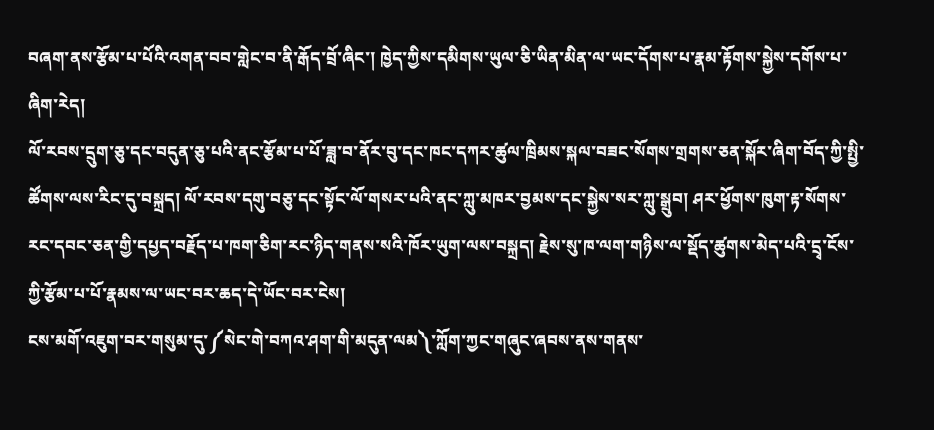བཞག་ནས་རྩོམ་པ་པོའི་འགན་བབ་གླེང་བ་ནི་རྒོད་བྲོ་ཞིང་། ཁྱེད་ཀྱིས་དམིགས་ཡུལ་ཅི་ཡིན་མིན་ལ་ཡང་དོགས་པ་རྣམ་རྟོགས་སྐྱེས་དགོས་པ་ཞིག་རེད།
ལོ་རབས་དྲུག་ཅུ་དང་བདུན་ཅུ་པའི་ནང་རྩོམ་པ་པོ་ཟླ་བ་ནོར་བུ་དང་ཁང་དཀར་ཚུལ་ཁྲིམས་སྐལ་བཟང་སོགས་གྲགས་ཅན་སྐོར་ཞིག་བོད་ཀྱི་སྤྱི་ཚོགས་ལས་རིང་དུ་བསྐྲད། ལོ་རབས་དགུ་བཅུ་དང་སྟོང་ལོ་གསར་པའི་ནང་ཀླུ་མཁར་བྱམས་དང་སྐྱེས་སར་ཀླུ་སྒྲུབ། ཤར་ཕྱོགས་ཁུག་རྟ་སོགས་རང་དབང་ཅན་གྱི་དཔྱད་བརྗོད་པ་ཁག་ཅིག་རང་ཉིད་གནས་སའི་ཁོར་ཡུག་ལས་བསྐྲད། རྗེས་སུ་ཁ་ལག་གཉིས་ལ་སྡོད་ཚུགས་མེད་པའི་དྲྭ་ངོས་ཀྱི་རྩོམ་པ་པོ་རྣམས་ལ་ཡང་བར་ཆད་དེ་ཡོང་བར་ངེས།
ངས་མགོ་འཇུག་བར་གསུམ་དུ་༼སེང་གེ་བཀའ་ཤག་གི་མདུན་ལམ༽་ཀློག་ཀྱང་གཞུང་ཞབས་ནས་གནས་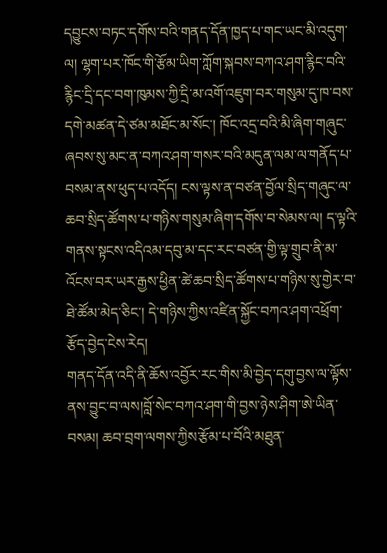དབྱུངས་བཏང་དགོས་བའི་གནད་དོན་ཁྱད་པ་གང་ཡང་མི་འདུག་ལ། ལྷག་པར་ཁོང་གི་རྩོམ་ཡིག་ཀློག་སྐབས་བཀའ་ཤག་རྙིང་བའི་རྙིང་དྲི་དང་བག་ཁུམས་ཀྱི་དྲི་མ་འགོ་འཇུག་བར་གསུམ་དུ་ཁ་བས་དགེ་མཚན་དེ་ཙམ་མཐོང་མ་སོང་། ཁོང་འདྲ་བའི་མི་ཞིག་གཞུང་ཞབས་སུ་མང་ན་བཀའ་ཤག་གསར་བའི་མདུན་ལམ་ལ་གནོད་པ་བསམ་ནས་ཕུད་པ་འདོད། ངས་ལྟས་ན་བཙན་བྱོལ་སྲིད་གཞུང་ལ་ཆབ་སྲིད་ཚོགས་པ་གཉིས་གསུམ་ཞིག་དགོས་བ་སེམས་ལ། ད་ལྟའི་གནས་སྟངས་འདིའམ་དབུ་མ་དང་རང་བཙན་གྱི་ལྟ་གྲུབ་ནི་མ་འོངས་བར་ཡར་རྒྱས་ཕྱིན་ཚེ་ཆབ་སྲིད་ཚོགས་པ་གཉིས་སུ་གྱེར་བ་ཐེ་ཚོམ་མེད་ཅིང་། དེ་གཉིས་ཀྱིས་འཛིན་སྐྱོང་བཀའ་ཤག་འཕྲོག་རྩོད་བྱེད་ངེས་རེད།
གནད་དོན་འདི་ནི་ཆོས་འབྱོར་རང་གིས་མི་བྱེད་དགུ་བྱས་ལ་ལྟོས་ནས་བྱུང་བ་ལས།བློ་སེང་བཀའ་ཤག་གི་བྱས་ཉེས་ཤིག་ཨེ་ཡིན་བསམ། ཆབ་བྲག་ལགས་ཀྱིས་རྩོམ་པ་བོའི་མཐུན་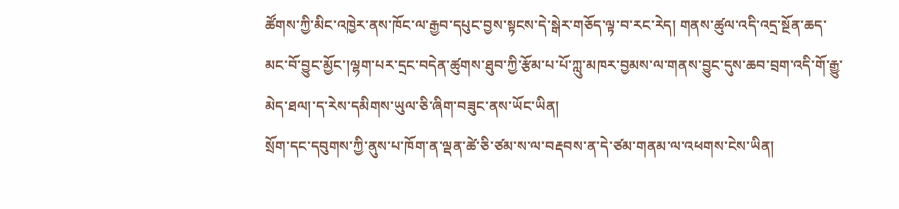ཚོགས་ཀྱི་མིང་འཁྱེར་ནས་ཁོང་ལ་རྒྱབ་དཔུང་བྱས་སྟངས་དེ་སྒེར་གཅོད་ལྟ་བ་རང་རེད། གནས་ཚུལ་འདི་འདྲ་སྔོན་ཆད་མང་བོ་བྱུང་མྱོང་།ལྷག་པར་དྲང་བདེན་ཚུགས་ཐུབ་ཀྱི་རྩོམ་པ་པོ་ཀླུ་མཁར་བྱམས་ལ་གནས་བྱུང་དུས་ཆབ་བྲག་འདི་གོ་རྒྱུ་མེད་ཐལ།་ད་རེས་དམིགས་ཡུལ་ཅི་ཞིག་བཟུང་ནས་ཡོང་ཡིན།
སྲོག་དང་དབུགས་ཀྱི་ནུས་པ་ཁོག་ན་ལྡན་ཚེ་ཅི་ཙམ་ས་ལ་བརྡབས་ན་དེ་ཙམ་གནམ་ལ་འཕགས་ངེས་ཡིན།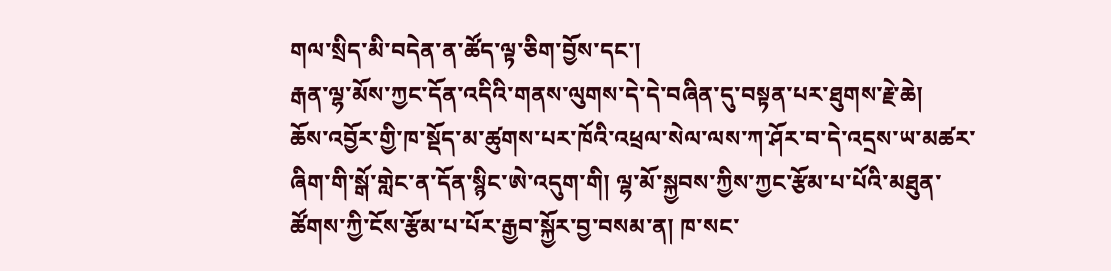གལ་སྲིད་མི་བདེན་ན་ཚོད་ལྟ་ཅིག་བྱོས་དང་།
རྒན་ལྷ་མོས་ཀྱང་དོན་འདིའི་གནས་ལུགས་དེ་དེ་བཞིན་དུ་བསྟན་པར་ཐུགས་རྗེ་ཆེ།
ཆོས་འབྱོར་གྱི་ཁ་སྡོད་མ་ཚུགས་པར་ཁོའི་འཕྲལ་སེལ་ལས་ཀ་ཤོར་བ་དེ་འདྲས་ཡ་མཚར་ཞིག་གི་སྒོ་གླེང་ན་དོན་སྙིང་ཨེ་འདུག་གི། ལྷ་མོ་སྐྱབས་ཀྱིས་ཀྱང་རྩོམ་པ་པོའི་མཐུན་ཚོགས་ཀྱི་ངོས་རྩོམ་པ་པོར་རྒྱབ་སྐྱོར་བྱ་བསམ་ན། ཁ་སང་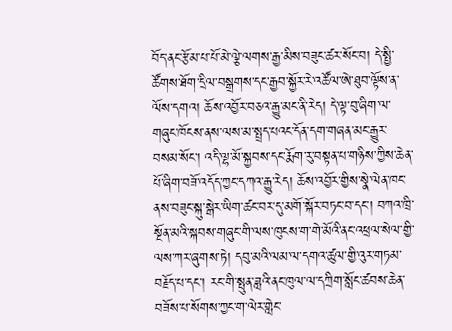བོད་ནང་རྩོམ་པ་པོ་མེ་ལྕེ་ལགས་རྒྱ་མིས་བཟུང་ཚར་སོང་བ། དེ་སྤྱི་ཚོགས་ཐོག་དྲིལ་བསྒྲགས་དང་རྒྱབ་སྐྱོར་རེ་འཚོལ་ཨེ་ཐུབ་ལྟོས་ན་ལོས་དགའ། ཆོས་འབྱོར་བཅའ་རྒྱུ་མང་ནི་རེད། དེ་ལྟ་བུ་ཞིག་ལ་གཞུང་ཁོངས་ནས་ལས་མ་སྤྲད་པའང་དོན་དག་གཞན་མང་རྒྱུར་བསམ་སོང་། འདི་ལྷ་མོ་སྐྱབས་དང་རྨོག་རུ་བསྟན་པ་གཉིས་ཀྱིས་ཆེན་པོ་ཞིག་བཟོ་འདོད་ཀྱང་དཀའ་རྒྱུ་རེད། ཆོས་འབྱོར་གྱིས་སྣེ་ལེན་ཁང་ནས་བཟུང་སྐུ་སྒེར་ཡིག་ཚང་བར་དུ་མགོ་སྐོར་བཏང་བ་དང་། བཀའ་ཁྲི་སྔོན་མའི་སྐབས་གཞུང་གི་ལས་ཁུངས་ག་གེ་མོའི་ནང་འཕྲལ་སེལ་གྱི་ལས་ཀར་ཞུགས་ཏེ། དབུ་མའི་ལམ་ལ་དགའ་ཚུལ་གྱི་འུར་གཏམ་བརྗོད་པ་དང་། རང་གི་སྤུན་ཟླའི་ནང་ཁུལ་ལ་དཀྲིག་སློང་ཚབས་ཆེན་བཟོས་པ་སོགས་ཀྱང་ག་ལེར་གླེང་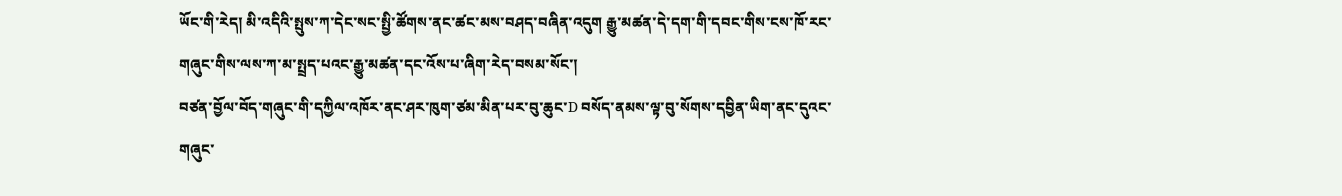ཡོང་གི་རེད། མི་འདིའི་སྤུས་ཀ་དེང་སང་སྤྱི་ཚོགས་ནང་ཚང་མས་བཤད་བཞིན་འདུག རྒྱུ་མཚན་དེ་དག་གི་དབང་གིས་ངས་ཁོ་རང་གཞུང་གིས་ལས་ཀ་མ་སྤྲད་པའང་རྒྱུ་མཚན་དང་འོས་པ་ཞིག་རེད་བསམ་སོང་།
བཙན་བྱོལ་བོད་གཞུང་གི་དཀྱིལ་འཁོར་ནང་ཤར་ཁུག་ཙམ་མིན་པར་བུ་ཆུང་D བསོད་ནམས་ལྟ་བུ་སོགས་དབྱིན་ཡིག་ནང་དུའང་གཞུང་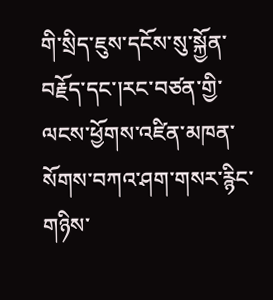གི་སྲིད་ཇུས་དངོས་སུ་སྐྱོན་བརྗོད་དང་།རང་བཙན་གྱི་ལངས་ཕྱོགས་འཛིན་མཁན་སོགས་བཀའ་ཤག་གསར་རྙིང་གཉིས་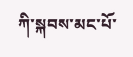ཀི་སྐབས་མང་པོ་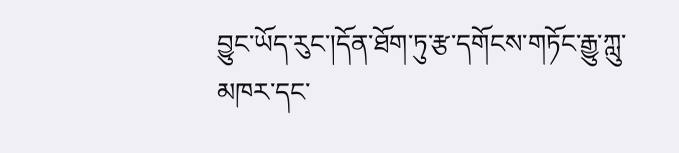བྱུང་ཡོད་རུང་།དོན་ཐོག་ཏུ་རྩ་དགོངས་གཏོང་རྒྱུ་ཀླུ་མཁར་དང་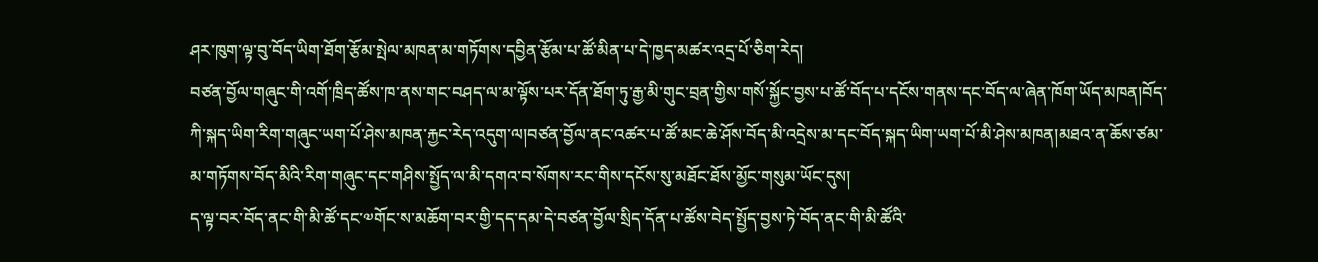ཤར་ཁུག་ལྟ་བུ་བོད་ཡིག་ཐོག་རྩོམ་སྤེལ་མཁན་མ་གཏོགས་དབྱིན་རྩོམ་པ་ཚོ་མིན་པ་དེ་ཁྱད་མཚར་འདྲ་པོ་ཅིག་རེད།
བཙན་བྱོལ་གཞུང་གི་འགོ་ཁྲིད་ཚོས་ཁ་ནས་གང་བཤད་ལ་མ་ལྟོས་པར་དོན་ཐོག་ཏུ་རྒྱ་མི་གུང་བྲན་གྱིས་གསོ་སྐྱོང་བྱས་པ་ཚོ་བོད་པ་དངོས་གནས་དང་བོད་ལ་ཞེན་ཁོག་ཡོད་མཁན།བོད་ཀི་སྐད་ཡིག་རིག་གཞུང་ཡག་པོ་ཤེས་མཁན་རྐྱང་རེད་འདུག་ལ།བཙན་བྱོལ་ནང་འཚར་པ་ཚོ་མང་ཆེ་ཤོས་བོད་མི་འདྲེས་མ་དང་བོད་སྐད་ཡིག་ཡག་པོ་མི་ཤེས་མཁན།མཐའ་ན་ཆོས་ཙམ་མ་གཏོགས་བོད་མིའི་རིག་གཞུང་དང་གཤིས་སྤྱོད་ལ་མི་དགའ་བ་སོགས་རང་གིས་དངོས་སུ་མཐོང་ཐོས་མྱོང་གསུམ་ཡོང་དུས།
ད་ལྟ་བར་བོད་ནང་གི་མི་ཚོ་དང་༧གོང་ས་མཆོག་བར་གྱི་དད་དམ་དེ་བཙན་བྱོལ་སྲིད་དོན་པ་ཚོས་བེད་སྤྱོད་བྱས་ཏེ་བོད་ནང་གི་མི་ཚོའི་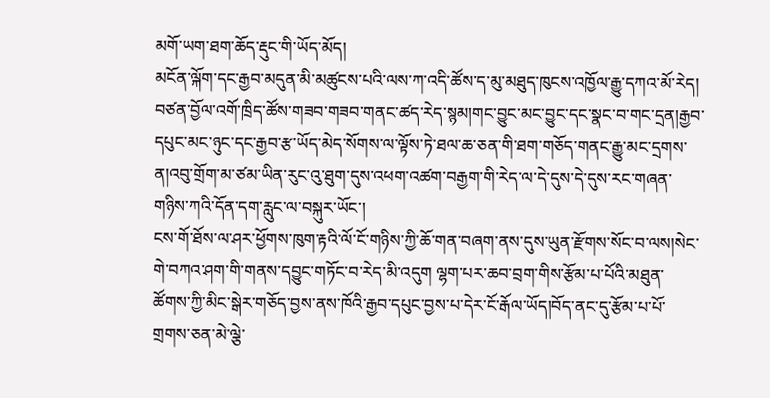མགོ་ཡག་ཐག་ཆོད་རྡུང་གི་ཡོད་མོད།
མངོན་ལྐོག་དང་རྒྱབ་མདུན་མི་མཚུངས་པའི་ལས་ཀ་འདི་ཚོས་ད་མུ་མཐུད་ཁུངས་འཁྱོལ་རྒྱུ་དཀའ་མོ་རེད།
བཙན་བྱོལ་འགོ་ཁྲིད་ཚོས་གཟབ་གཟབ་གནང་ཚད་རེད་སྙམ།གང་བྱུང་མང་བྱུང་དང་སྣང་བ་གང་དྲན།རྒྱབ་དཔུང་མང་ཉུང་དང་རྒྱབ་རྩ་ཡོད་མེད་སོགས་ལ་ལྟོས་ཏེ་ཐལ་ཆ་ཅན་གི་ཐག་གཅོད་གནང་རྒྱུ་མང་དྲགས་ན།འབུ་གྲོག་མ་ཙམ་ཡིན་རུང་འུ་ཐུག་དུས་འཕག་འཚག་བརྒྱག་གི་རེད་ལ་དེ་དུས་དེ་དུས་རང་གཞན་གཉིས་ཀའི་དོན་དག་རླུང་ལ་བསྐུར་ཡོང་།
ངས་གོ་ཐོས་ལ་ཤར་ཕྱོགས་ཁུག་རྟའི་ལོ་ངོ་གཉིས་ཀྱི་ཆོ་གན་བཞག་ནས་དུས་ཡུན་རྫོགས་སོང་བ་ལས།སེང་གེ་བཀའ་ཤག་གི་གནས་དབྱུང་གཏོང་བ་རེད་མི་འདུག ལྷག་པར་ཆབ་བྲག་གིས་རྩོམ་པ་པོའི་མཐུན་ཚོགས་ཀྱི་མིང་སྒེར་གཅོད་བྱས་ནས་ཁོའི་རྒྱབ་དཔུང་བྱས་པ་དེར་ངོ་རྒོལ་ཡོད།བོད་ནང་དུ་རྩོམ་པ་པོ་གྲགས་ཅན་མེ་ལྕེ་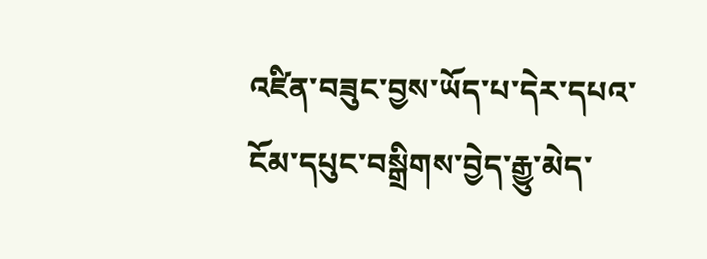འཛིན་བཟུང་བྱས་ཡོད་པ་དེར་དཔའ་ངོམ་དཔུང་བསྒྲིགས་བྱེད་རྒྱུ་མེད་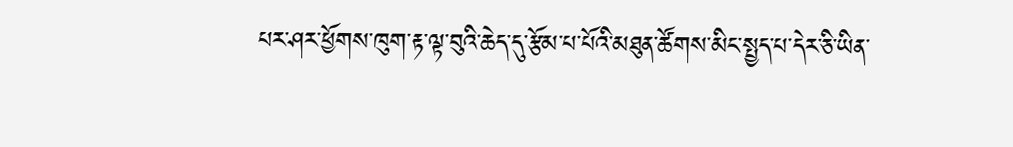པར་ཤར་ཕྱོགས་ཁུག་རྟ་ལྟ་བུའི་ཆེད་དུ་རྩོམ་པ་པོའི་མཐུན་ཚོགས་མིང་སྤྱད་པ་དེར་ཅི་ཡིན་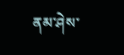ནམ་ཤེས་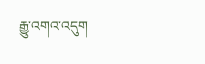རྒྱུ་འགའ་འདུག